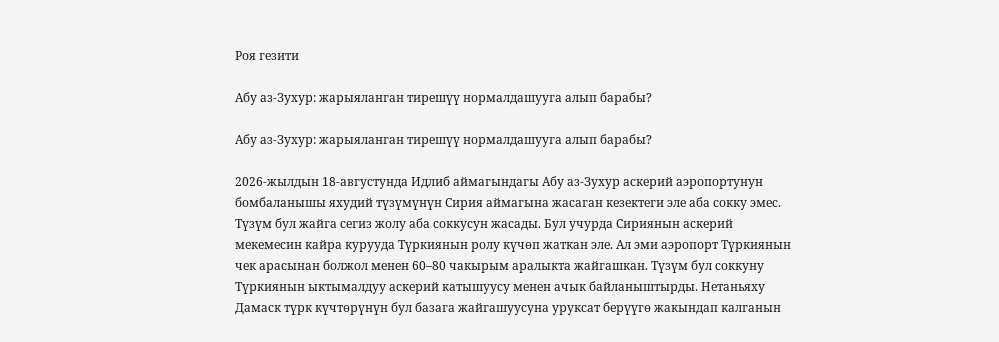Роя гезити

Абу аз-Зухур: жарыяланган тирешүү нормалдашууга алып барабы?

Абу аз-Зухур: жарыяланган тирешүү нормалдашууга алып барабы?

2026-жылдын 18-августунда Идлиб аймагындагы Абу аз-Зухур аскерий аэропортунун бомбаланышы яхудий түзүмүнүн Сирия аймагына жасаган кезектеги эле аба сокку эмес. Түзүм бул жайга сегиз жолу аба соккусун жасады. Бул учурда Сириянын аскерий мекемесин кайра курууда Түркиянын ролу күчөп жаткан эле. Ал эми аэропорт Түркиянын чек арасынан болжол менен 60–80 чакырым аралыкта жайгашкан. Түзүм бул соккуну Түркиянын ыктымалдуу аскерий катышуусу менен ачык байланыштырды. Нетаньяху Дамаск түрк күчтөрүнүн бул базага жайгашуусуна уруксат берүүгө жакындап калганын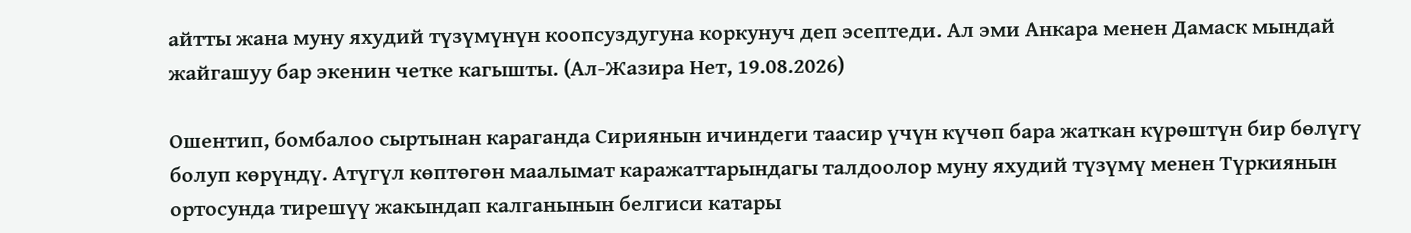айтты жана муну яхудий түзүмүнүн коопсуздугуна коркунуч деп эсептеди. Ал эми Анкара менен Дамаск мындай жайгашуу бар экенин четке кагышты. (Ал-Жазира Нет, 19.08.2026)

Ошентип, бомбалоо сыртынан караганда Сириянын ичиндеги таасир үчүн күчөп бара жаткан күрөштүн бир бөлүгү болуп көрүндү. Атүгүл көптөгөн маалымат каражаттарындагы талдоолор муну яхудий түзүмү менен Түркиянын ортосунда тирешүү жакындап калганынын белгиси катары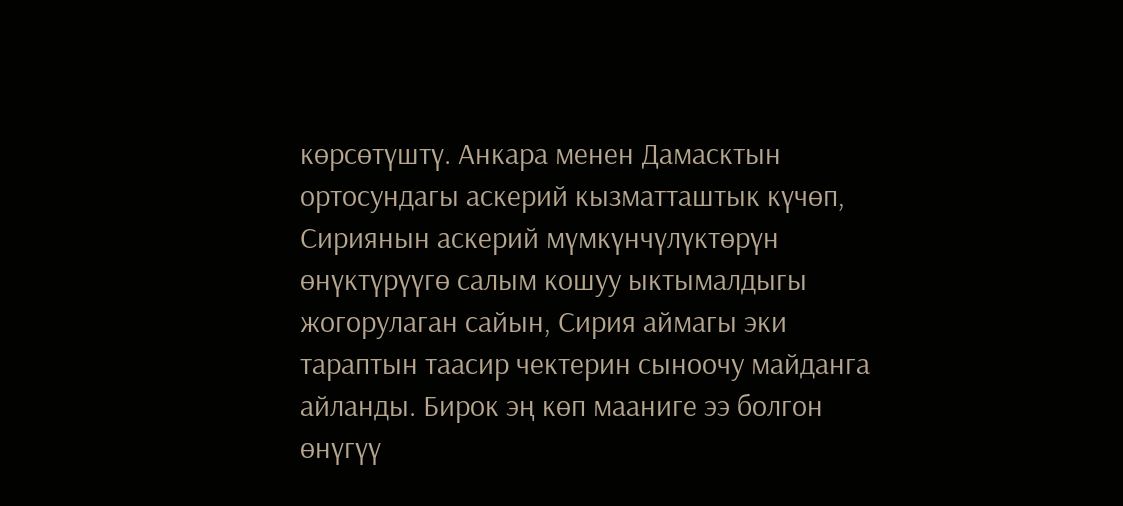көрсөтүштү. Анкара менен Дамасктын ортосундагы аскерий кызматташтык күчөп, Сириянын аскерий мүмкүнчүлүктөрүн өнүктүрүүгө салым кошуу ыктымалдыгы жогорулаган сайын, Сирия аймагы эки тараптын таасир чектерин сыноочу майданга айланды. Бирок эң көп мааниге ээ болгон өнүгүү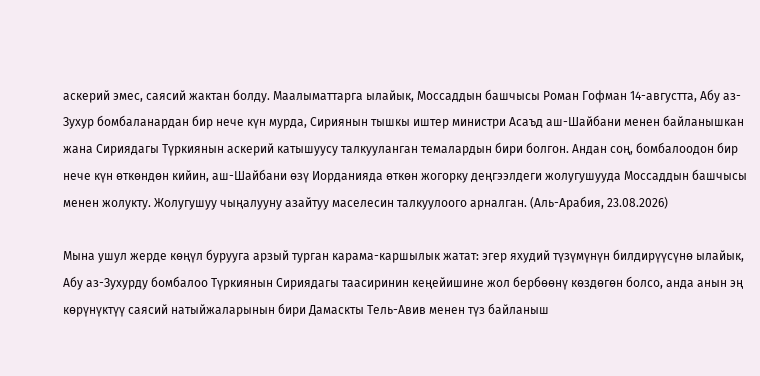аскерий эмес, саясий жактан болду. Маалыматтарга ылайык, Моссаддын башчысы Роман Гофман 14-августта, Абу аз-Зухур бомбаланардан бир нече күн мурда, Сириянын тышкы иштер министри Асаъд аш-Шайбани менен байланышкан жана Сириядагы Түркиянын аскерий катышуусу талкууланган темалардын бири болгон. Андан соң, бомбалоодон бир нече күн өткөндөн кийин, аш-Шайбани өзү Иорданияда өткөн жогорку деңгээлдеги жолугушууда Моссаддын башчысы менен жолукту. Жолугушуу чыңалууну азайтуу маселесин талкуулоого арналган. (Аль-Арабия, 23.08.2026)

Мына ушул жерде көңүл бурууга арзый турган карама-каршылык жатат: эгер яхудий түзүмүнүн билдирүүсүнө ылайык, Абу аз-Зухурду бомбалоо Түркиянын Сириядагы таасиринин кеңейишине жол бербөөнү көздөгөн болсо, анда анын эң көрүнүктүү саясий натыйжаларынын бири Дамаскты Тель-Авив менен түз байланыш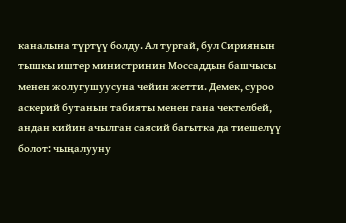каналына түртүү болду. Ал тургай, бул Сириянын тышкы иштер министринин Моссаддын башчысы менен жолугушуусуна чейин жетти. Демек, суроо аскерий бутанын табияты менен гана чектелбей, андан кийин ачылган саясий багытка да тиешелүү болот: чыңалууну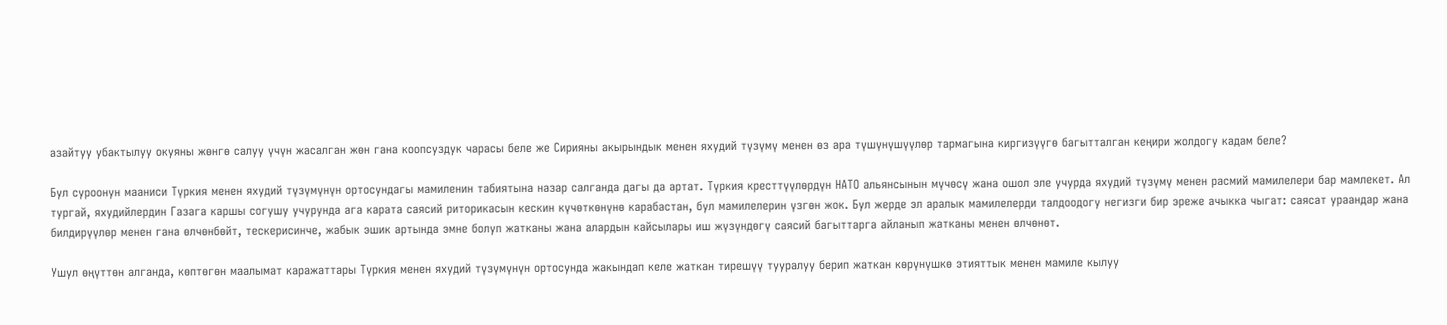азайтуу убактылуу окуяны жөнгө салуу үчүн жасалган жөн гана коопсуздук чарасы беле же Сирияны акырындык менен яхудий түзүмү менен өз ара түшүнүшүүлөр тармагына киргизүүгө багытталган кеңири жолдогу кадам беле?

Бул суроонун мааниси Түркия менен яхудий түзүмүнүн ортосундагы мамиленин табиятына назар салганда дагы да артат. Түркия кресттүүлөрдүн НАТО альянсынын мүчөсү жана ошол эле учурда яхудий түзүмү менен расмий мамилелери бар мамлекет. Ал тургай, яхудийлердин Газага каршы согушу учурунда ага карата саясий риторикасын кескин күчөткөнүнө карабастан, бул мамилелерин үзгөн жок. Бул жерде эл аралык мамилелерди талдоодогу негизги бир эреже ачыкка чыгат: саясат ураандар жана билдирүүлөр менен гана өлчөнбөйт, тескерисинче, жабык эшик артында эмне болуп жатканы жана алардын кайсылары иш жүзүндөгү саясий багыттарга айланып жатканы менен өлчөнөт.

Ушул өңүттөн алганда, көптөгөн маалымат каражаттары Түркия менен яхудий түзүмүнүн ортосунда жакындап келе жаткан тирешүү тууралуу берип жаткан көрүнүшкө этияттык менен мамиле кылуу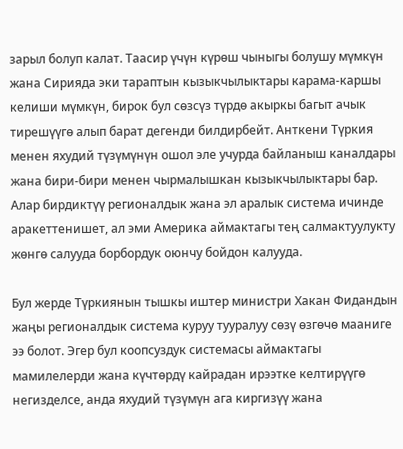зарыл болуп калат. Таасир үчүн күрөш чыныгы болушу мүмкүн жана Сирияда эки тараптын кызыкчылыктары карама-каршы келиши мүмкүн, бирок бул сөзсүз түрдө акыркы багыт ачык тирешүүгө алып барат дегенди билдирбейт. Анткени Түркия менен яхудий түзүмүнүн ошол эле учурда байланыш каналдары жана бири-бири менен чырмалышкан кызыкчылыктары бар. Алар бирдиктүү регионалдык жана эл аралык система ичинде аракеттенишет, ал эми Америка аймактагы тең салмактуулукту жөнгө салууда борбордук оюнчу бойдон калууда.

Бул жерде Түркиянын тышкы иштер министри Хакан Фидандын жаңы регионалдык система куруу тууралуу сөзү өзгөчө мааниге ээ болот. Эгер бул коопсуздук системасы аймактагы мамилелерди жана күчтөрдү кайрадан ирээтке келтирүүгө негизделсе, анда яхудий түзүмүн ага киргизүү жана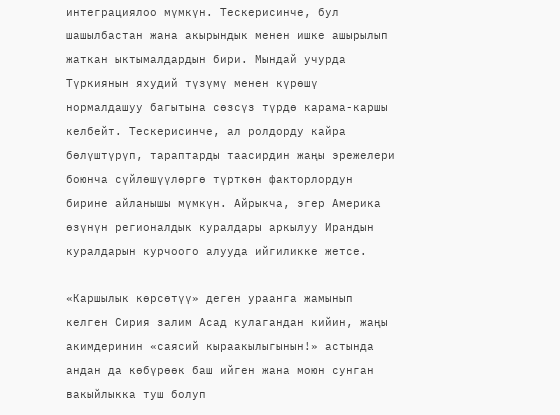интеграциялоо мүмкүн. Тескерисинче, бул шашылбастан жана акырындык менен ишке ашырылып жаткан ыктымалдардын бири. Мындай учурда Түркиянын яхудий түзүмү менен күрөшү нормалдашуу багытына сөзсүз түрдө карама-каршы келбейт. Тескерисинче, ал ролдорду кайра бөлүштүрүп, тараптарды таасирдин жаңы эрежелери боюнча сүйлөшүүлөргө түрткөн факторлордун бирине айланышы мүмкүн. Айрыкча, эгер Америка өзүнүн регионалдык куралдары аркылуу Ирандын куралдарын курчоого алууда ийгиликке жетсе.

«Каршылык көрсөтүү» деген ураанга жамынып келген Сирия залим Асад кулагандан кийин, жаңы акимдеринин «саясий кыраакылыгынын!» астында андан да көбүрөөк баш ийген жана моюн сунган вакыйлыкка туш болуп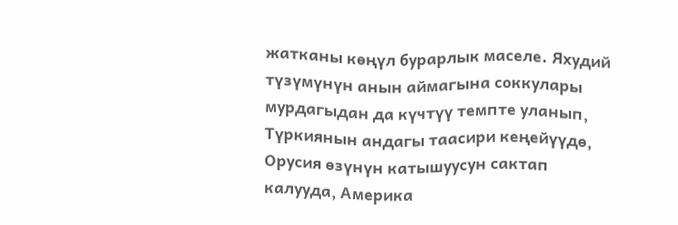жатканы көңүл бурарлык маселе. Яхудий түзүмүнүн анын аймагына соккулары мурдагыдан да күчтүү темпте уланып, Түркиянын андагы таасири кеңейүүдө, Орусия өзүнүн катышуусун сактап калууда, Америка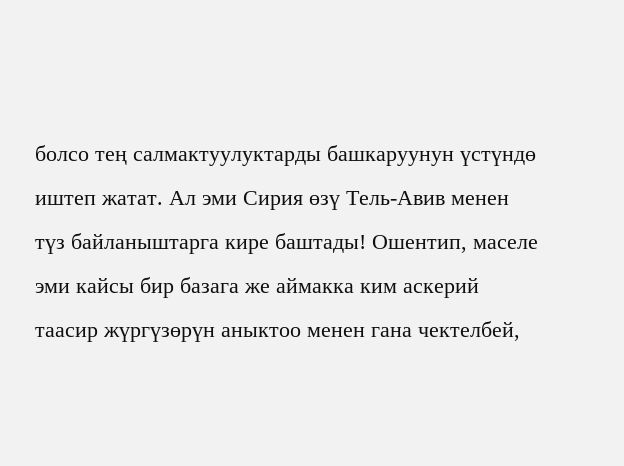болсо тең салмактуулуктарды башкаруунун үстүндө иштеп жатат. Ал эми Сирия өзү Тель-Авив менен түз байланыштарга кире баштады! Ошентип, маселе эми кайсы бир базага же аймакка ким аскерий таасир жүргүзөрүн аныктоо менен гана чектелбей,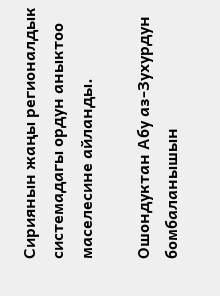Сириянын жаңы регионалдык системадагы ордун аныктоо маселесине айланды.

Ошондуктан Абу аз-Зухурдун бомбаланышын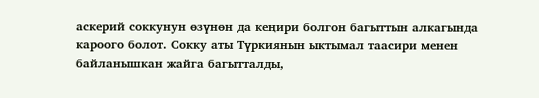аскерий соккунун өзүнөн да кеңири болгон багыттын алкагында кароого болот. Сокку аты Түркиянын ыктымал таасири менен байланышкан жайга багытталды,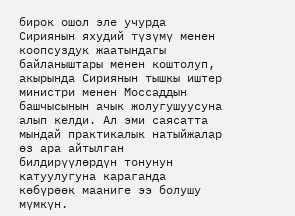бирок ошол эле учурда Сириянын яхудий түзүмү менен коопсуздук жаатындагы байланыштары менен коштолуп, акырында Сириянын тышкы иштер министри менен Моссаддын башчысынын ачык жолугушуусуна алып келди. Ал эми саясатта мындай практикалык натыйжалар өз ара айтылган билдирүүлөрдүн тонунун катуулугуна караганда көбүрөөк мааниге ээ болушу мүмкүн.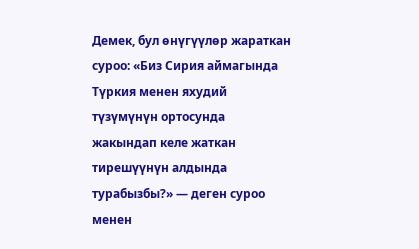Демек, бул өнүгүүлөр жараткан суроо: «Биз Сирия аймагында Түркия менен яхудий түзүмүнүн ортосунда жакындап келе жаткан тирешүүнүн алдында турабызбы?» — деген суроо менен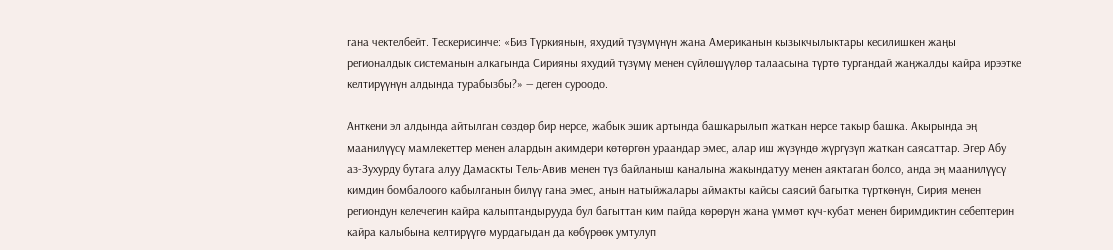гана чектелбейт. Тескерисинче: «Биз Түркиянын, яхудий түзүмүнүн жана Американын кызыкчылыктары кесилишкен жаңы регионалдык системанын алкагында Сирияны яхудий түзүмү менен сүйлөшүүлөр талаасына түртө тургандай жаңжалды кайра ирээтке келтирүүнүн алдында турабызбы?» — деген суроодо.

Анткени эл алдында айтылган сөздөр бир нерсе, жабык эшик артында башкарылып жаткан нерсе такыр башка. Акырында эң маанилүүсү мамлекеттер менен алардын акимдери көтөргөн ураандар эмес, алар иш жүзүндө жүргүзүп жаткан саясаттар. Эгер Абу аз-Зухурду бутага алуу Дамаскты Тель-Авив менен түз байланыш каналына жакындатуу менен аяктаган болсо, анда эң маанилүүсү кимдин бомбалоого кабылганын билүү гана эмес, анын натыйжалары аймакты кайсы саясий багытка түрткөнүн, Сирия менен региондун келечегин кайра калыптандырууда бул багыттан ким пайда көрөрүн жана үммөт күч-кубат менен биримдиктин себептерин кайра калыбына келтирүүгө мурдагыдан да көбүрөөк умтулуп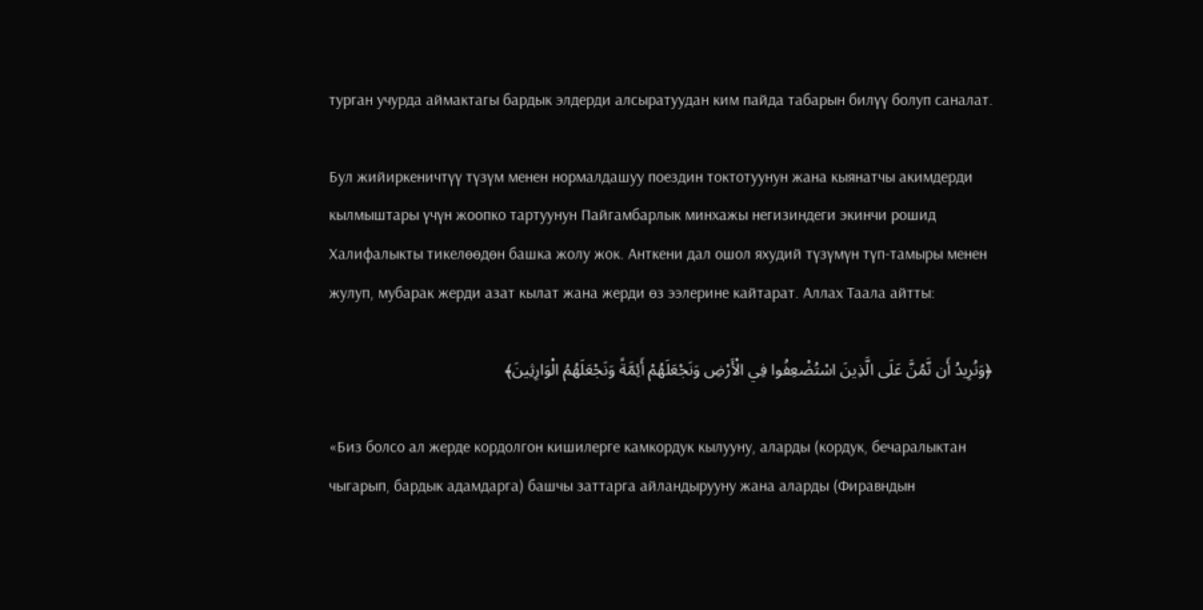турган учурда аймактагы бардык элдерди алсыратуудан ким пайда табарын билүү болуп саналат.

Бул жийиркеничтүү түзүм менен нормалдашуу поездин токтотуунун жана кыянатчы акимдерди кылмыштары үчүн жоопко тартуунун Пайгамбарлык минхажы негизиндеги экинчи рошид Халифалыкты тикелөөдөн башка жолу жок. Анткени дал ошол яхудий түзүмүн түп-тамыры менен жулуп, мубарак жерди азат кылат жана жерди өз ээлерине кайтарат. Аллах Таала айтты:

﴿وَنُرِيدُ أَن نَّمُنَّ عَلَى الَّذِينَ اسْتُضْعِفُوا فِي الْأَرْضِ وَنَجْعَلَهُمْ أَئِمَّةً وَنَجْعَلَهُمُ الْوَارِثِينَ﴾

«Биз болсо ал жерде кордолгон кишилерге камкордук кылууну, аларды (кордук, бечаралыктан чыгарып, бардык адамдарга) башчы заттарга айландырууну жана аларды (Фиравндын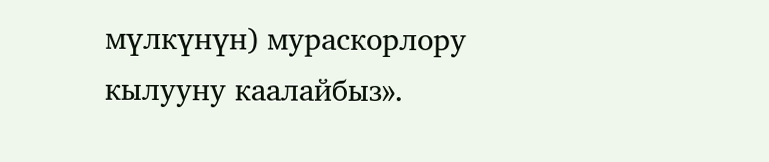мүлкүнүн) мураскорлору кылууну каалайбыз».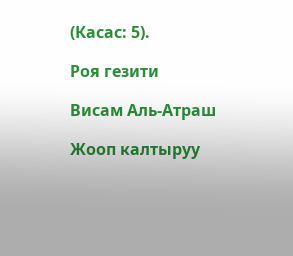(Касас: 5).

Роя гезити

Висам Аль-Атраш

Жооп калтыруу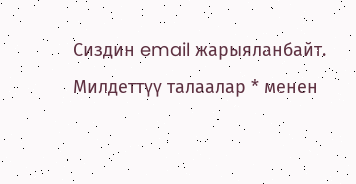Сиздин email жарыяланбайт. Милдеттүү талаалар * менен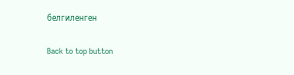белгиленген

Back to top button